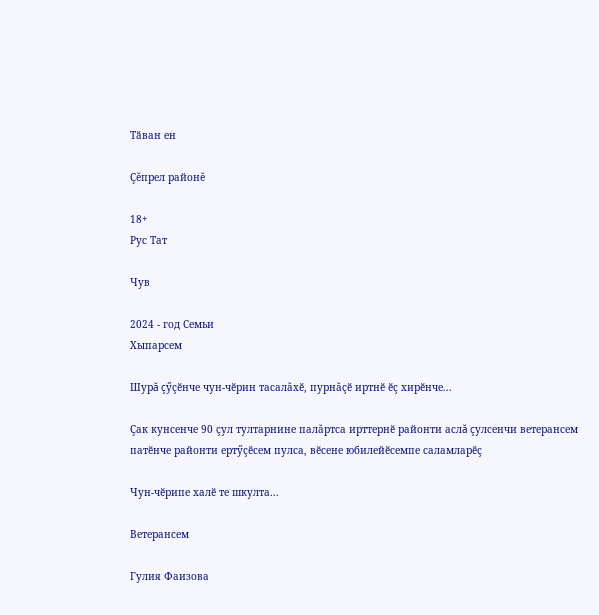Тӑван ен

Çĕпрел районĕ

18+
Рус Тат

Чув

2024 - год Семьи
Хыпарсем

Шурă çӳçӗнче чун-чӗрин тасалăхӗ, пурнăçӗ иртнӗ ӗç хирӗнче...

Çак кунсенче 90 çул тултарнине палăртса ирттернӗ районти аслă çулсенчи ветерансем патӗнче районти ертӳçӗсем пулса, вӗсене юбилейӗсемпе саламларӗç

Чун-чӗрипе халӗ те шкулта...

Ветерансем

Гулия Фаизова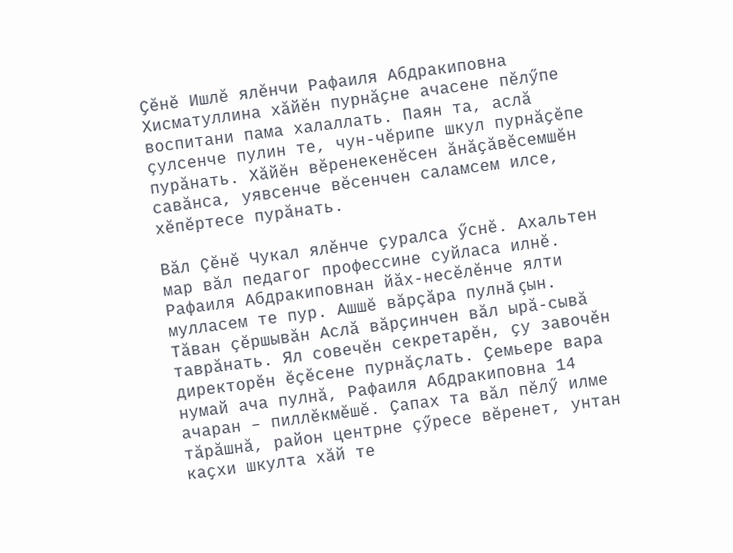Ҫӗнӗ Ишлӗ ялӗнчи Рафаиля Абдракиповна Хисматуллина хӑйӗн пурнӑҫне ачасене пӗлӳпе воспитани пама халаллать. Паян та, аслă çулсенче пулин те, чун-чӗрипе шкул пурнӑҫӗпе пурӑнать. Хӑйӗн вӗренекенӗсен ӑнӑҫăвӗсемшӗн савӑнса, уявсенче вӗсенчен саламсем илсе, хӗпӗртесе пурӑнать.

Вӑл Çӗнӗ Чукал ялӗнче ҫуралса ӳснӗ. Ахальтен мар вӑл педагог профессине суйласа илнӗ. Рафаиля Абдракиповнан йӑх-несӗлӗнче ялти мулласем те пур. Ашшӗ вăрçăра пулнă çын. Тăван çӗршывăн Аслӑ вӑрҫинчен вӑл ырă-сывӑ таврӑнать. Ял совечӗн секретарӗн, ҫу завочӗн директорӗн ӗçӗсене пурнăçлать. Ҫемьере вара нумай ача пулнӑ, Рафаиля Абдракиповна 14 ачаран – пиллӗкмӗшӗ. Ҫапах та вӑл пӗлӳ илме тӑрӑшнӑ, район центрне çӳресе вӗренет, унтан каҫхи шкулта хăй те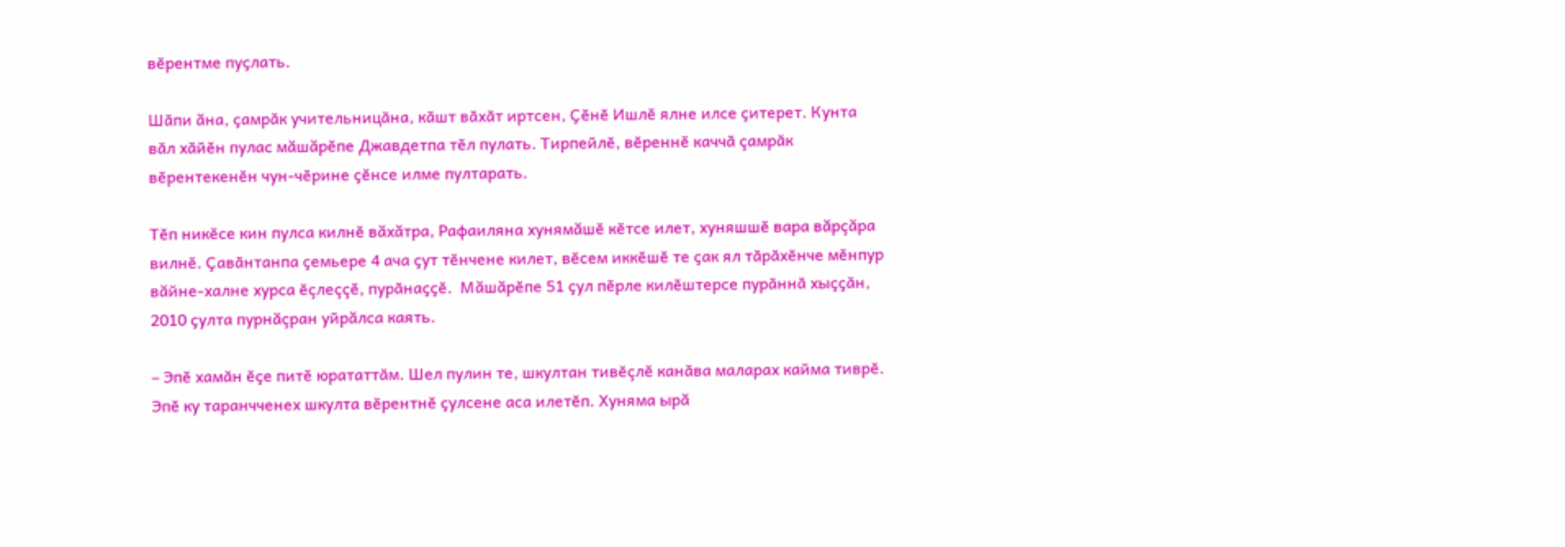вӗрентме пуҫлать.

Шӑпи ăна, ҫамрӑк учительницӑна, кӑшт вӑхӑт иртсен, Ҫӗнӗ Ишлӗ ялне илсе ҫитерет. Кунта вӑл хӑйӗн пулас мăшăрӗпе Джавдетпа тӗл пулать. Тирпейлӗ, вӗреннӗ каччӑ çамрӑк вӗрентекенӗн чун-чӗрине ҫӗнсе илме пултарать.

Тӗп никӗсе кин пулса килнӗ вăхăтра, Рафаиляна хунямăшӗ кӗтсе илет, хуняшшӗ вара вăрçăра вилнӗ. Ҫавӑнтанпа ҫемьере 4 ача ҫут тӗнчене килет, вӗсем иккӗшӗ те ҫак ял тӑрӑхӗнче мӗнпур вăйне-халне хурса ӗçлеççӗ, пурӑнаҫҫӗ.  Мăшăрӗпе 51 ҫул пӗрле килӗштерсе пурӑннӑ хыҫҫӑн, 2010 ҫулта пурнăçран уйрăлса каять.

– Эпӗ хамӑн ӗҫе питӗ юрататтӑм. Шел пулин те, шкултан тивӗçлӗ канӑва маларах кайма тиврӗ. Эпӗ ку таранчченех шкулта вӗрентнӗ ҫулсене аса илетӗп. Хуняма ырă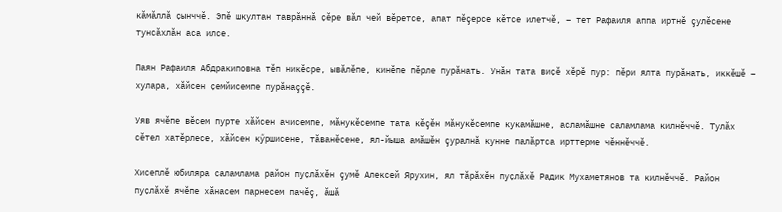кăмăллă ҫынччӗ. Эпӗ шкултан таврӑннӑ ҫӗре вӑл чей вӗретсе, апат пӗçерсе кӗтсе илетчӗ, – тет Рафаиля аппа иртнӗ çулӗсене тунсăхлăн аса илсе.

Паян Рафаиля Абдракиповна тӗп никӗсре, ывӑлӗпе, кинӗпе пӗрле пурăнать. Унăн тата виҫӗ хӗрӗ пур: пӗри ялта пурӑнать, иккӗшӗ – хулара, хӑйсен ҫемйисемпе пурăнаççӗ.

Уяв ячӗпе вӗсем пурте хӑйсен ачисемпе, мӑнукӗсемпе тата кӗçӗн мăнукӗсемпе кукамăшне, асламăшне саламлама килнӗччӗ. Тулăх сӗтел хатӗрлесе, хӑйсен кӳршисене, тӑванӗсене, ял-йыша амăшӗн çуралнă кунне палăртса ирттерме чӗннӗччӗ.

Хисеплӗ юбиляра саламлама район пуҫлӑхӗн çумӗ Алексей Ярухин, ял тӑрӑхӗн пуҫлӑхӗ Радик Мухаметянов та килнӗччӗ. Район пуҫлӑхӗ ячӗпе хӑнасем парнесем пачӗç, ӑшӑ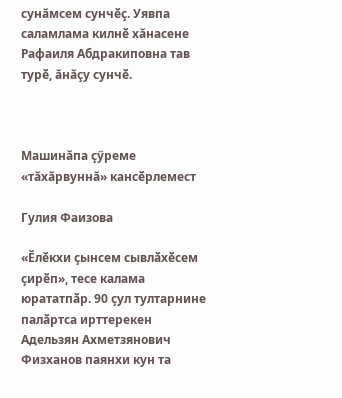сунăмсем сунчӗç. Уявпа саламлама килнӗ хăнасене Рафаиля Абдракиповна тав турӗ, ăнăçу сунчӗ.



Машинăпа çӳреме «тăхăрвуннă» кансӗрлемест

Гулия Фаизова

«Ӗлӗкхи ҫынсем сывлӑхӗсем ҫирӗп», тесе калама юрататпӑр. 90 ҫул тултарнине палӑртса ирттерекен Адельзян Ахметзянович Физханов паянхи кун та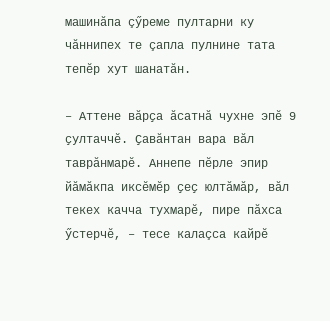машинăпа çӳреме пултарни ку чăннипех те çапла пулнине тата тепӗр хут шанатăн.

– Аттене вӑрҫа ӑсатнӑ чухне эпӗ 9 ҫултаччӗ. Ҫавăнтан вара вӑл таврӑнмарӗ. Аннепе пӗрле эпир йӑмӑкпа иксӗмӗр ҫеҫ юлтӑмӑр, вӑл текех качча тухмарӗ, пире пӑхса ӳстерчӗ, – тесе калаçса кайрӗ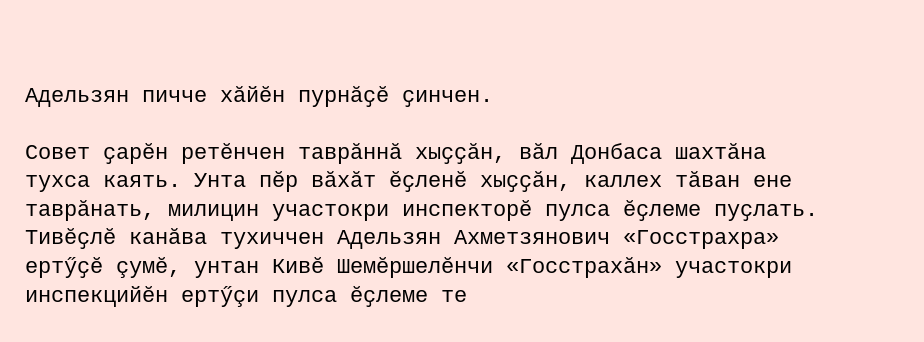Адельзян пичче хӑйӗн пурнӑҫӗ ҫинчен.

Совет ҫарӗн ретӗнчен таврăннă хыҫҫӑн, вӑл Донбаса шахтӑна тухса каять. Унта пӗр вӑхӑт ӗҫленӗ хыҫҫӑн, каллех тӑван ене таврӑнать, милицин участокри инспекторӗ пулса ӗҫлеме пуҫлать. Тивӗҫлӗ канӑва тухиччен Адельзян Ахметзянович «Госстрахра» ертӳҫӗ çумӗ, унтан Кивӗ Шемӗршелӗнчи «Госстрахăн» участокри инспекцийӗн ертӳçи пулса ӗҫлеме те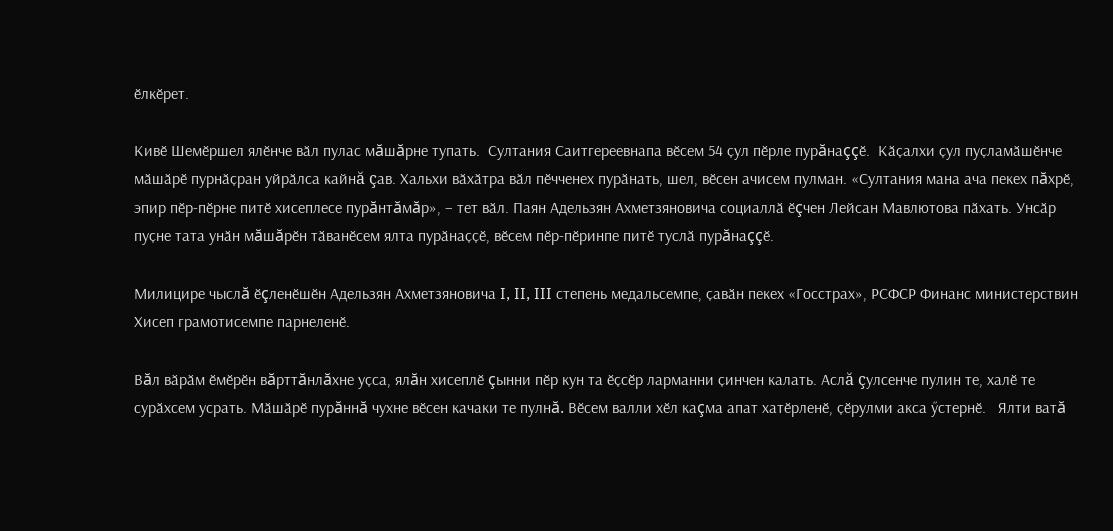ӗлкӗрет.

Кивӗ Шемӗршел ялӗнче вӑл пулас мăшăрне тупать.  Султания Саитгереевнапа вӗсем 54 ҫул пӗрле пурăнаççӗ.  Кӑҫалхи ҫул пуҫламӑшӗнче мӑшӑрӗ пурнӑҫран уйрӑлса кайнă çав. Хальхи вӑхӑтра вӑл пӗчченех пурӑнать, шел, вӗсен ачисем пулман. «Султания мана ача пекех пăхрӗ, эпир пӗр-пӗрне питӗ хисеплесе пурăнтăмăр», – тет вӑл. Паян Адельзян Ахметзяновича социаллӑ ӗçчен Лейсан Мавлютова пӑхать. Унсӑр пуҫне тата унӑн мăшăрӗн тӑванӗсем ялта пурӑнаҫҫӗ, вӗсем пӗр-пӗринпе питӗ туслӑ пурăнаççӗ.

Милицире чыслă ӗçленӗшӗн Адельзян Ахметзяновича I, II, III степень медальсемпе, ҫавӑн пекех «Госстрах», РСФСР Финанс министерствин Хисеп грамотисемпе парнеленӗ.

Вăл вӑрӑм ӗмӗрӗн вăрттăнлăхне уҫса, ялăн хисеплӗ çынни пӗр кун та ӗҫсӗр ларманни ҫинчен калать. Аслă çулсенче пулин те, халӗ те сурӑхсем усрать. Мӑшӑрӗ пурăннă чухне вӗсен качаки те пулнă. Вӗсем валли хӗл каçма апат хатӗрленӗ, ҫӗрулми акса ӳстернӗ.   Ялти ватă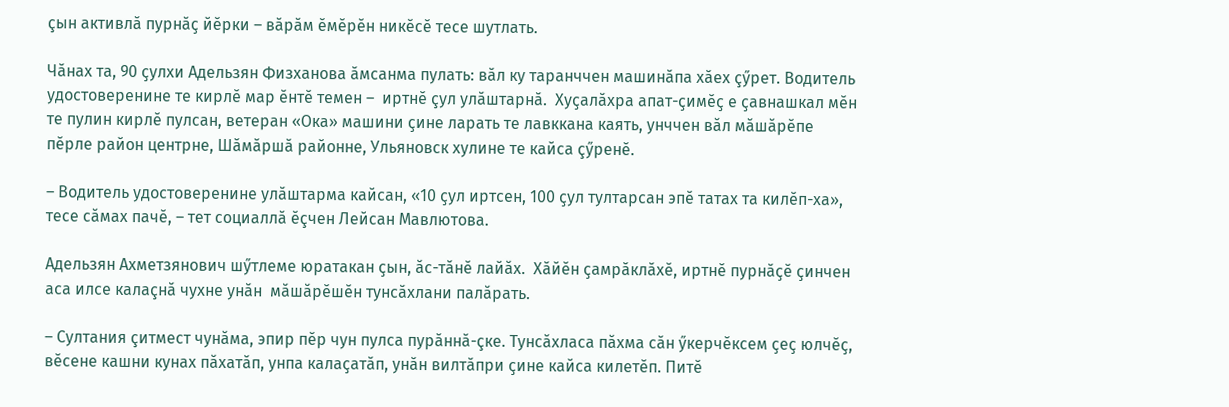çын активлӑ пурнӑҫ йӗрки – вӑрӑм ӗмӗрӗн никӗсӗ тесе шутлать.

Чӑнах та, 90 ҫулхи Адельзян Физханова ӑмсанма пулать: вӑл ку таранччен машинӑпа хӑех çӳрет. Водитель удостоверенине те кирлӗ мар ӗнтӗ темен –  иртнӗ çул улӑштарнӑ.  Хуҫалӑхра апат-ҫимӗҫ е ҫавнашкал мӗн те пулин кирлӗ пулсан, ветеран «Ока» машини ҫине ларать те лавккана каять, унччен вăл мăшăрӗпе пӗрле район центрне, Шӑмӑршӑ районне, Ульяновск хулине те кайса çӳренӗ.

– Водитель удостоверенине улӑштарма кайсан, «10 ҫул иртсен, 100 ҫул тултарсан эпӗ татах та килӗп-ха», тесе сăмах пачӗ, – тет социаллӑ ӗçчен Лейсан Мавлютова.

Адельзян Ахметзянович шӳтлеме юратакан ҫын, ăс-тăнӗ лайăх.  Хӑйӗн ҫамрӑклӑхӗ, иртнӗ пурнӑҫӗ ҫинчен аса илсе калаçнă чухне унăн  мăшăрӗшӗн тунсӑхлани палăрать.

– Султания çитмест чунăма, эпир пӗр чун пулса пурӑннӑ-çке. Тунсăхласа пăхма сӑн ӳкерчӗксем ҫеҫ юлчӗҫ, вӗсене кашни кунах пăхатăп, унпа калаҫатӑп, унӑн вилтӑпри ҫине кайса килетӗп. Питӗ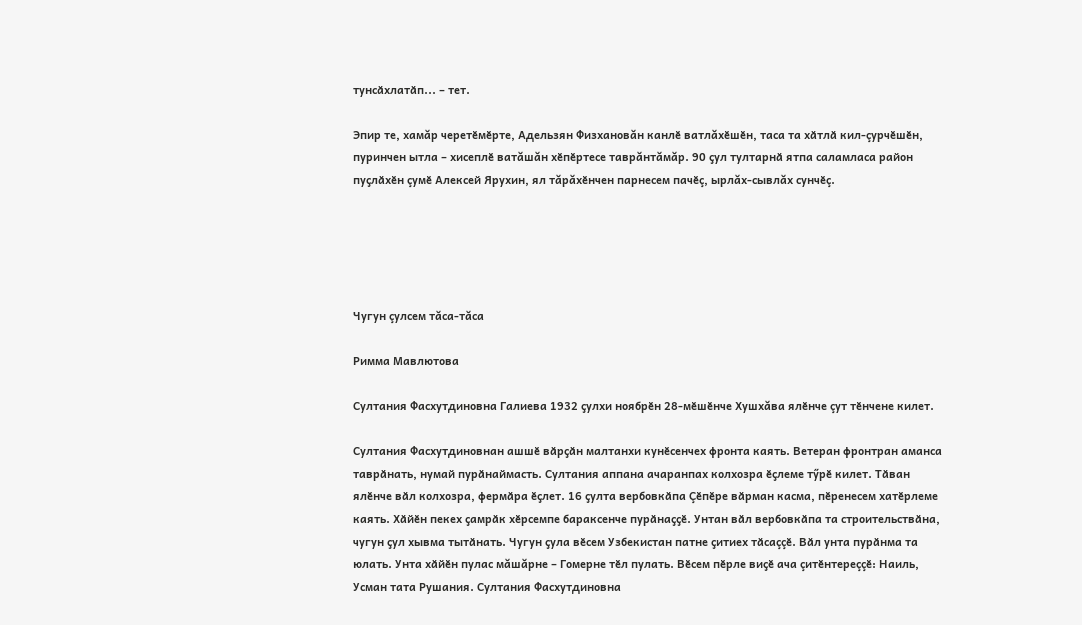тунсӑхлатӑп... – тет.

Эпир те, хамăр черетӗмӗрте, Адельзян Физхановăн канлӗ ватлăхӗшӗн, таса та хӑтлӑ кил-çурчӗшӗн, пуринчен ытла – хисеплӗ ватăшăн хӗпӗртесе таврăнтăмăр. 90 ҫул тултарнӑ ятпа саламласа район пуҫлӑхӗн çумӗ Алексей Ярухин, ял тăрăхӗнчен парнесем пачӗç, ырлăх-сывлăх сунчӗç.





Чугун çулсем тăса-тăса

Римма Мавлютова

Султания Фасхутдиновна Галиева 1932 ҫулхи ноябрӗн 28-мӗшӗнче Хушхăва ялӗнче çут тӗнчене килет.

Султания Фасхутдиновнан ашшӗ вӑрҫӑн малтанхи кунӗсенчех фронта каять. Ветеран фронтран аманса таврӑнать, нумай пурӑнаймасть. Султания аппана ачаранпах колхозра ӗҫлеме тӳрӗ килет. Тӑван ялӗнче вӑл колхозра, фермӑра ӗҫлет. 16 ҫулта вербовкӑпа Çӗпӗре вӑрман касма, пӗренесем хатӗрлеме каять. Хӑйӗн пекех ҫамрӑк хӗрсемпе бараксенче пурӑнаҫҫӗ. Унтан вӑл вербовкӑпа та строительствӑна, чугун ҫул хывма тытӑнать. Чугун ҫула вӗсем Узбекистан патне ҫитиех тӑсаççӗ. Вӑл унта пурӑнма та юлать. Унта хӑйӗн пулас мăшăрне – Гомерне тӗл пулать. Вӗсем пӗрле виҫӗ ача çитӗнтереççӗ: Наиль, Усман тата Рушания. Султания Фасхутдиновна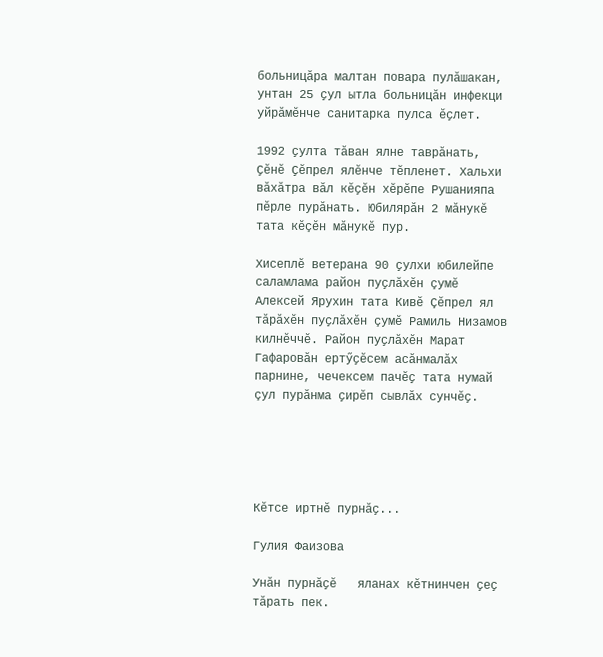больницӑра малтан повара пулăшакан, унтан 25 ҫул ытла больницӑн инфекци уйрӑмӗнче санитарка пулса ӗҫлет.

1992 ҫулта тӑван ялне таврӑнать, Ҫӗнӗ Ҫӗпрел ялӗнче тӗпленет. Хальхи вӑхӑтра вӑл кӗҫӗн хӗрӗпе Рушанияпа пӗрле пурӑнать. Юбилярăн 2 мӑнукӗ тата кӗçӗн мӑнукӗ пур.

Хисеплӗ ветерана 90 ҫулхи юбилейпе саламлама район пуҫлӑхӗн çумӗ Алексей Ярухин тата Кивӗ Çӗпрел ял тӑрӑхӗн пуҫлӑхӗн çумӗ Рамиль Низамов килнӗччӗ. Район пуҫлӑхӗн Марат Гафаровăн ертӳҫӗсем асӑнмалӑх парнине, чечексем пачӗҫ тата нумай çул пурăнма ҫирӗп сывлӑх сунчӗҫ.





Кӗтсе иртнӗ пурнӑҫ...

Гулия Фаизова

Унӑн пурнӑҫӗ   яланах кӗтнинчен ҫеҫ тӑрать пек.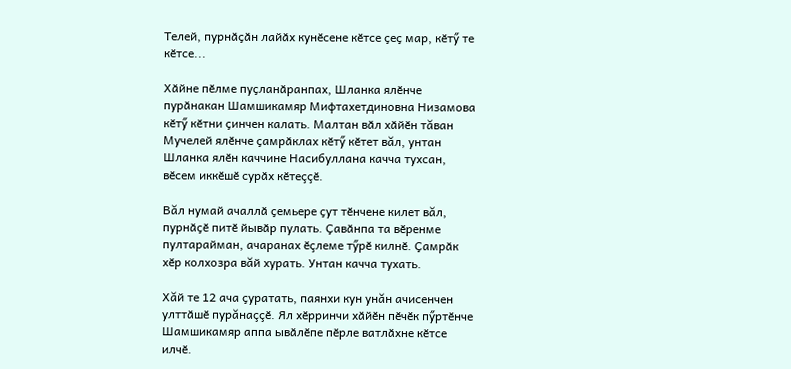Телей, пурнӑҫӑн лайӑх кунӗсене кӗтсе ҫеҫ мар, кӗтӳ те кӗтсе...

Хӑйне пӗлме пуҫланӑранпах, Шланка ялӗнче пурӑнакан Шамшикамяр Мифтахетдиновна Низамова кӗтӳ кӗтни ҫинчен калать. Малтан вӑл хӑйӗн тăван Мучелей ялӗнче ҫамрӑклах кӗтӳ кӗтет вăл, унтан Шланка ялӗн каччине Насибуллана качча тухсан, вӗсем иккӗшӗ сурӑх кӗтеççӗ.

Вăл нумай ачаллӑ ҫемьере ҫут тӗнчене килет вăл, пурнӑҫӗ питӗ йывӑр пулать. Ҫавӑнпа та вӗренме пултарайман, ачаранах ӗçлеме тӳрӗ килнӗ. Ҫамрӑк хӗр колхозра вăй хурать. Унтан качча тухать.

Хăй те 12 ача ҫуратать, паянхи кун унăн ачисенчен улттӑшӗ пурăнаççӗ. Ял хӗрринчи хӑйӗн пӗчӗк пӳртӗнче Шамшикамяр аппа ывӑлӗпе пӗрле ватлӑхне кӗтсе илчӗ.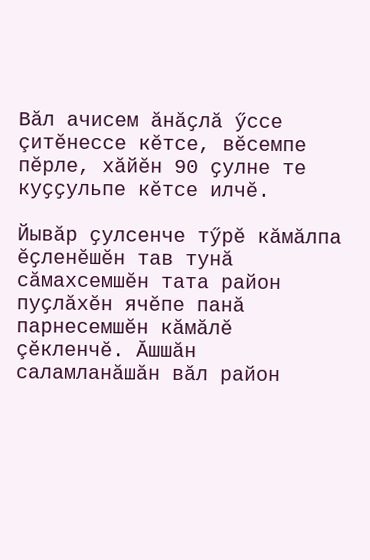Вӑл ачисем ӑнӑҫлӑ ӳссе çитӗнессе кӗтсе, вӗсемпе пӗрле, хăйӗн 90 ҫулне те куҫҫульпе кӗтсе илчӗ.

Йывӑр ҫулсенче тӳрӗ кӑмӑлпа ӗҫленӗшӗн тав тунă сăмахсемшӗн тата район пуҫлӑхӗн ячӗпе панӑ парнесемшӗн кӑмӑлӗ çӗкленчӗ. Ӑшшӑн саламланӑшӑн вӑл район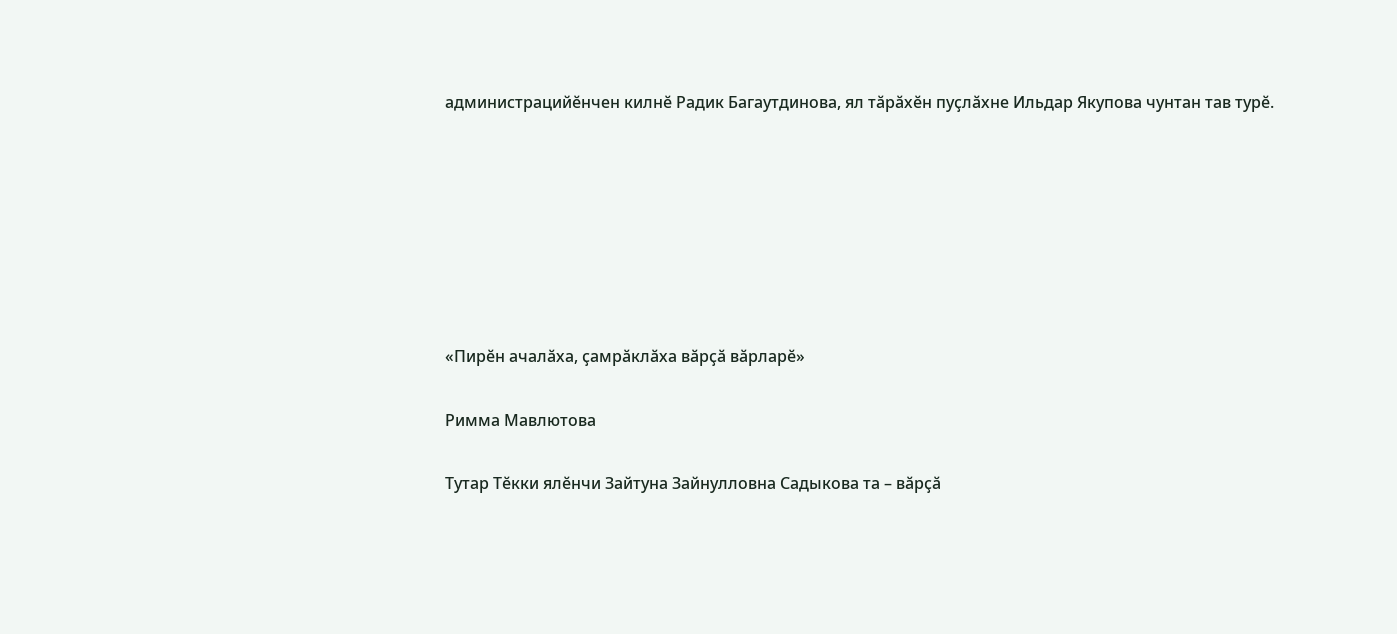администрацийӗнчен килнӗ Радик Багаутдинова, ял тӑрӑхӗн пуҫлӑхне Ильдар Якупова чунтан тав турӗ.







«Пирӗн ачалӑха, ҫамрӑклӑха вӑрҫӑ вӑрларӗ»

Римма Мавлютова

Тутар Тӗкки ялӗнчи Зайтуна Зайнулловна Садыкова та – вӑрҫӑ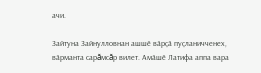ачи.

Зайтуна Зайнулловнан ашшӗ вӑрҫӑ пуҫланичченех, вӑрманта сарăмсăр вилет. Амӑшӗ Латифа аппа вара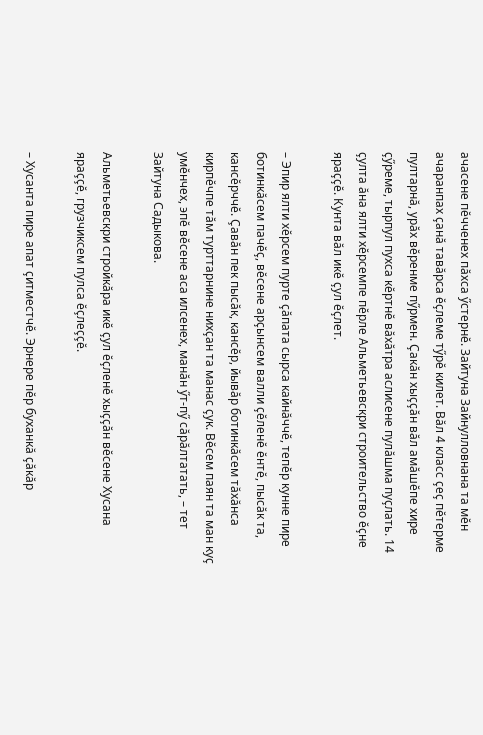ачасене пӗчченех пӑхса ӳстернӗ. Зайтуна Зайнулловнана та мӗн ачаранпах ҫанӑ тавăрса ӗҫлеме тӳрӗ килет. Вӑл 4 класс ҫеҫ пӗтерме пултарнă, урӑх вӗренме пӳрмен. Ҫакӑн хыҫҫӑн вӑл амӑшӗпе хире ҫӳреме, тырпул пухса кӗртнӗ вӑхӑтра аслисене пулӑшма пуҫлать. 14 ҫулта ăна ялти хӗрсемпе пӗрле Альметьевскри строительство ӗҫне яраҫҫӗ. Кунта вӑл икӗ ҫул ӗҫлет.

– Эпир ялти хӗрсем пурте ҫӑпата сырса кайнăччӗ, тепӗр кунне пире ботинкӑсем пачӗҫ, вӗсене арҫынсем валли ҫӗленӗ ӗнтӗ, пысӑк та, кансӗрччӗ. Çавӑн пек пысӑк, кансӗр, йывӑр ботинкӑсем тăхăнса кирпӗчпе тӑм турттарнине нихҫан та манас ҫук. Вӗсем паян та ман куҫ умӗнчех, эпӗ вӗсене аса илсенех, манӑн ӳт-пӳ сăрăлтатать, – тет Зайтуна Садыкова.

Альметьевскри стройкӑра икӗ ҫул ӗҫленӗ хыҫҫӑн вӗсене Хусана яраççӗ, грузчиксем пулса ӗçлеççӗ.

– Хусанта пире апат ҫитместчӗ. Эрнере пӗр буханкă ҫӑкӑр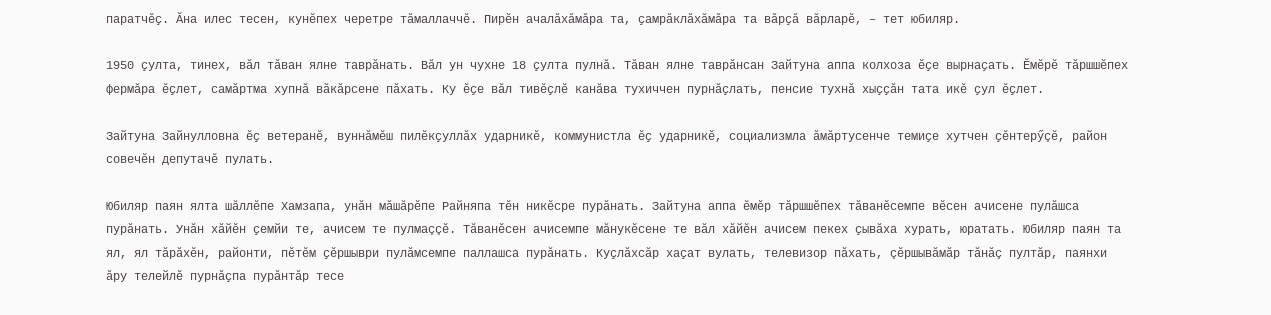паратчӗҫ. Ӑна илес тесен, кунӗпех черетре тӑмаллаччӗ. Пирӗн ачалӑхăмăра та, ҫамрӑклӑхăмăра та вӑрҫӑ вӑрларӗ, – тет юбиляр.

1950 ҫулта, тинех, вӑл тӑван ялне таврӑнать. Вӑл ун чухне 18 ҫулта пулнӑ. Тӑван ялне таврӑнсан Зайтуна аппа колхоза ӗҫе вырнаҫать. Ӗмӗрӗ тӑршшӗпех фермӑра ӗҫлет, самӑртма хупнă вӑкӑрсене пӑхать. Ку ӗҫе вӑл тивӗҫлӗ канӑва тухиччен пурнӑҫлать, пенсие тухнӑ хыҫҫӑн тата икӗ ҫул ӗҫлет.

Зайтуна Зайнулловна ӗҫ ветеранӗ, вуннӑмӗш пилӗкҫуллӑх ударникӗ, коммунистла ӗҫ ударникӗ, социализмла ӑмӑртусенче темиҫе хутчен ҫӗнтерӳçӗ, район совечӗн депутачӗ пулать.

Юбиляр паян ялта шăллӗпе Хамзапа, унăн мăшăрӗпе Райняпа тӗн никӗсре пурӑнать. Зайтуна аппа ӗмӗр тӑршшӗпех тӑванӗсемпе вӗсен ачисене пулӑшса пурăнать. Унӑн хӑйӗн ҫемйи те, ачисем те пулмаççӗ. Тӑванӗсен ачисемпе мӑнукӗсене те вӑл хӑйӗн ачисем пекех ҫывӑха хурать, юратать. Юбиляр паян та ял, ял тӑрӑхӗн, районти, пӗтӗм ҫӗршыври пулăмсемпе паллашса пурăнать. Куҫлӑхсӑр хаҫат вулать, телевизор пӑхать, çӗршывăмăр тăнăç пултăр, паянхи ӑру телейлӗ пурнӑҫпа пурӑнтӑр тесе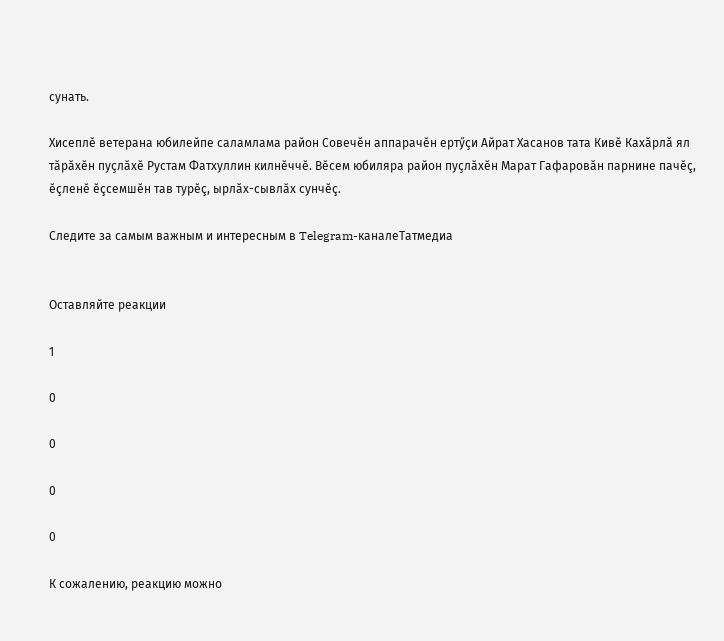сунать.

Хисеплӗ ветерана юбилейпе саламлама район Совечӗн аппарачӗн ертӳҫи Айрат Хасанов тата Кивӗ Кахăрлă ял тӑрӑхӗн пуҫлӑхӗ Рустам Фатхуллин килнӗччӗ. Вӗсем юбиляра район пуҫлӑхӗн Марат Гафаровăн парнине пачӗç, ӗçленӗ ӗçсемшӗн тав турӗç, ырлăх-сывлӑх сунчӗç.

Следите за самым важным и интересным в Telegram-каналеТатмедиа


Оставляйте реакции

1

0

0

0

0

К сожалению, реакцию можно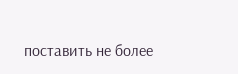поставить не более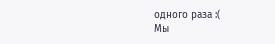одного раза :(
Мы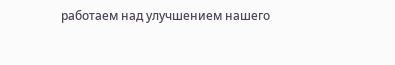работаем над улучшением нашего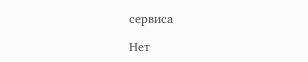сервиса

Нет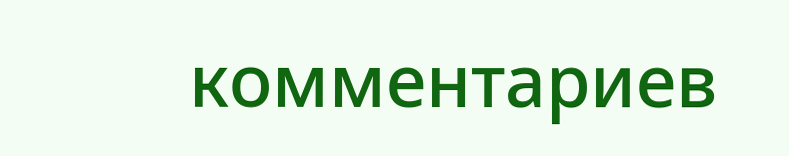комментариев